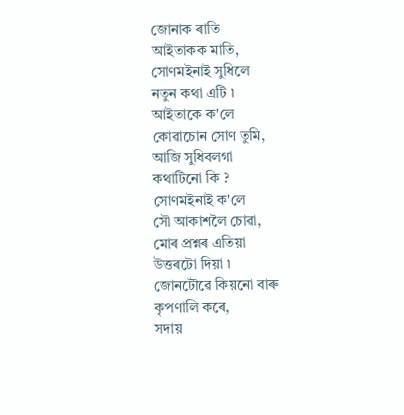জোনাক ৰাতি
আইতাকক মাতি,
সোণমইনাই সুধিলে
নতুন কথা এটি ৷
আইতাকে ক'লে
কোৱাচোন সোণ তুমি,
আজি সুধিবলগা
কথাটিনো কি ?
সোণমইনাই ক'লে
সৌ আকাশলৈ চোৱা,
মোৰ প্ৰশ্নৰ এতিয়া
উত্তৰটো দিয়া ৷
জোনটৌৱে কিয়নো বাৰু
কৃপণালি কৰে,
সদায়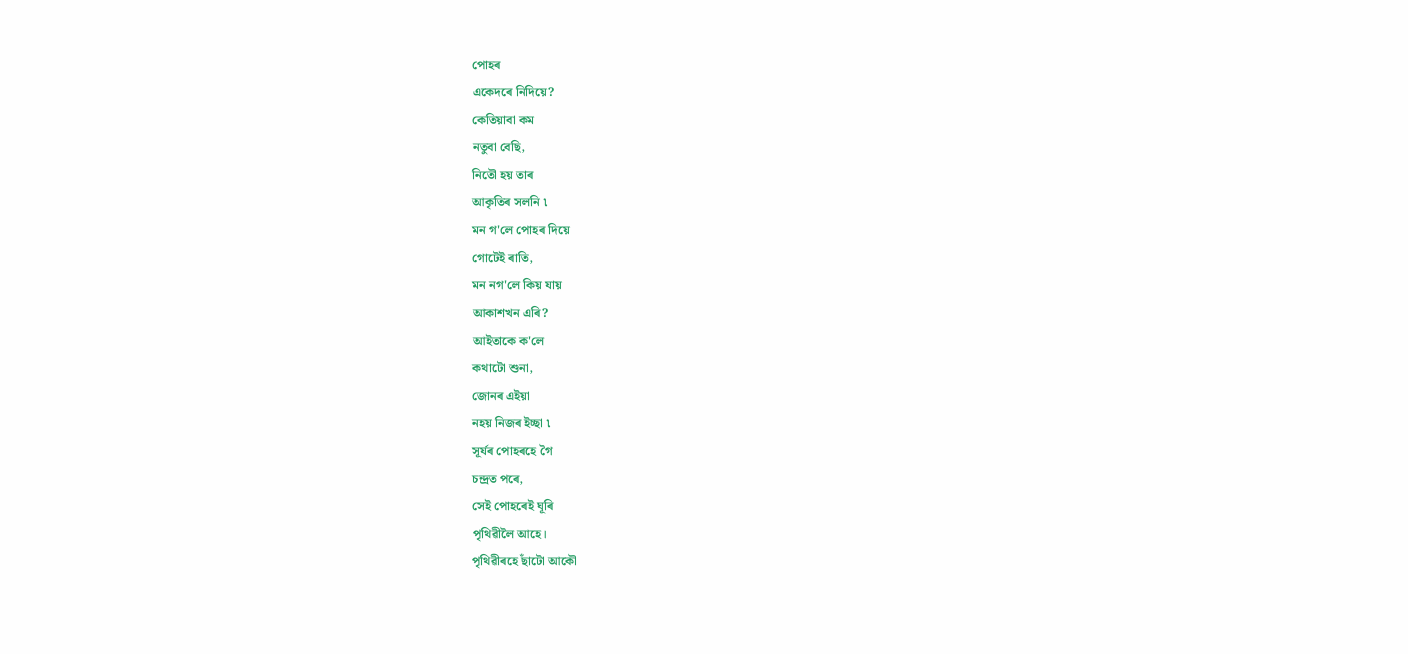পোহৰ
একেদৰে নিদিয়ে?
কেতিয়াবা কম
নতুবা বেছি,
নিতৌ হয় তাৰ
আকৃতিৰ সলনি ৷
মন গ'লে পোহৰ দিয়ে
গোটেই ৰাতি,
মন নগ'লে কিয় যায়
আকাশখন এৰি?
আইতাকে ক'লে
কথাটো শুনা,
জোনৰ এইয়া
নহয় নিজৰ ইচ্ছা ৷
সূৰ্যৰ পোহৰহে গৈ
চন্দ্ৰত পৰে,
সেই পোহৰেই ঘূৰি
পৃথিৱীলৈ আহে।
পৃথিৱীৰহে ছাঁটো আকৌ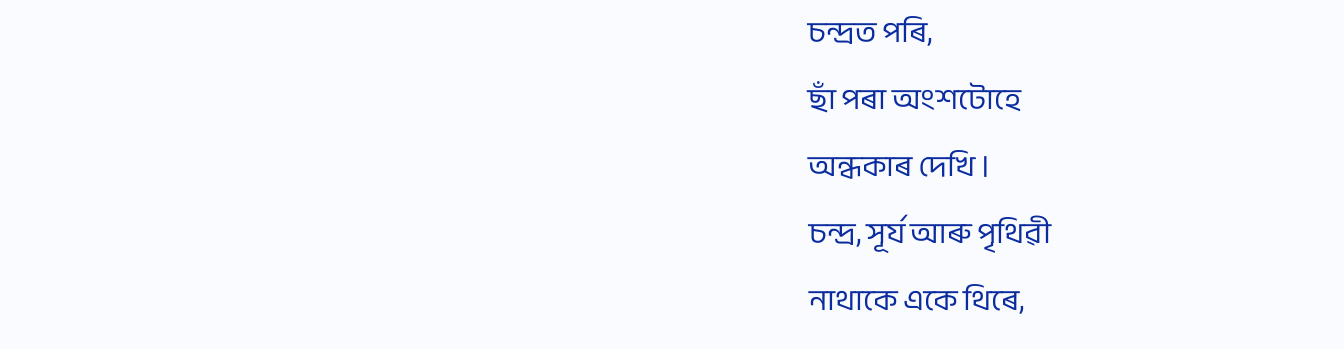চন্দ্ৰত পৰি,
ছাঁ পৰা অংশটোহে
অন্ধকাৰ দেখি ।
চন্দ্ৰ, সূৰ্য আৰু পৃথিৱী
নাথাকে একে থিৰে,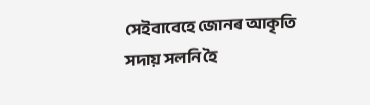সেইবাবেহে জোনৰ আকৃতি
সদায় সলনি হৈ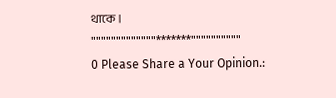থাকে ।
"""""""""""""*******""""""""""
0 Please Share a Your Opinion.: